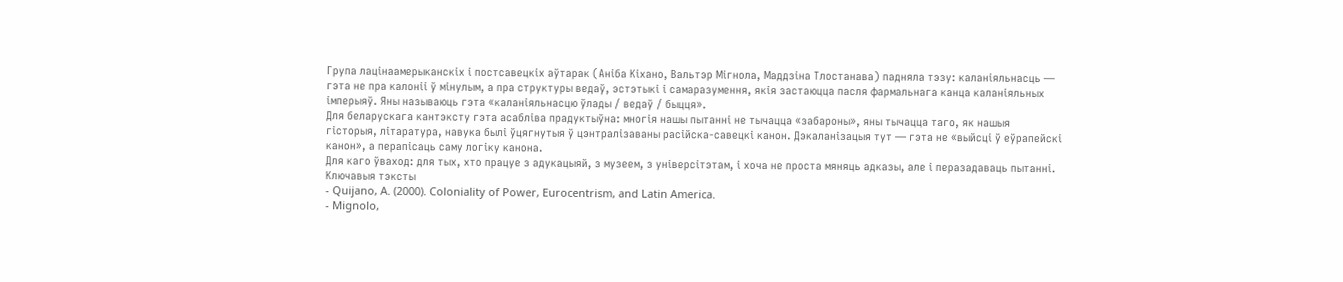Група лацінаамерыканскіх і постсавецкіх аўтарак (Аніба Кіхано, Вальтэр Мігнола, Маддзіна Тлостанава) падняла тэзу: каланіяльнасць — гэта не пра калоніі ў мінулым, а пра структуры ведаў, эстэтыкі і самаразумення, якія застаюцца пасля фармальнага канца каланіяльных імперыяў. Яны называюць гэта «каланіяльнасцю ўлады / ведаў / быцця».
Для беларускага кантэксту гэта асабліва прадуктыўна: многія нашы пытанні не тычацца «забароны», яны тычацца таго, як нашыя гісторыя, літаратура, навука былі ўцягнутыя ў цэнтралізаваны расійска-савецкі канон. Дэкаланізацыя тут — гэта не «выйсці ў еўрапейскі канон», а перапісаць саму логіку канона.
Для каго ўваход: для тых, хто працуе з адукацыяй, з музеем, з універсітэтам, і хоча не проста мяняць адказы, але і перазадаваць пытанні.
Ключавыя тэксты
- Quijano, A. (2000). Coloniality of Power, Eurocentrism, and Latin America.
- Mignolo,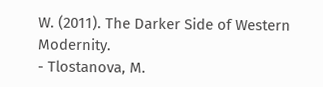W. (2011). The Darker Side of Western Modernity.
- Tlostanova, M.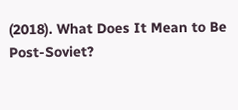(2018). What Does It Mean to Be Post-Soviet?